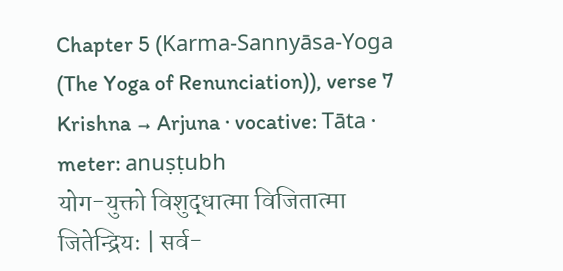Chapter 5 (Karma-Sannyāsa-Yoga (The Yoga of Renunciation)), verse 7
Krishna → Arjuna · vocative: Tāta · meter: anuṣṭubh
योग-युक्तो विशुद्धात्मा विजितात्मा जितेन्द्रियः | सर्व-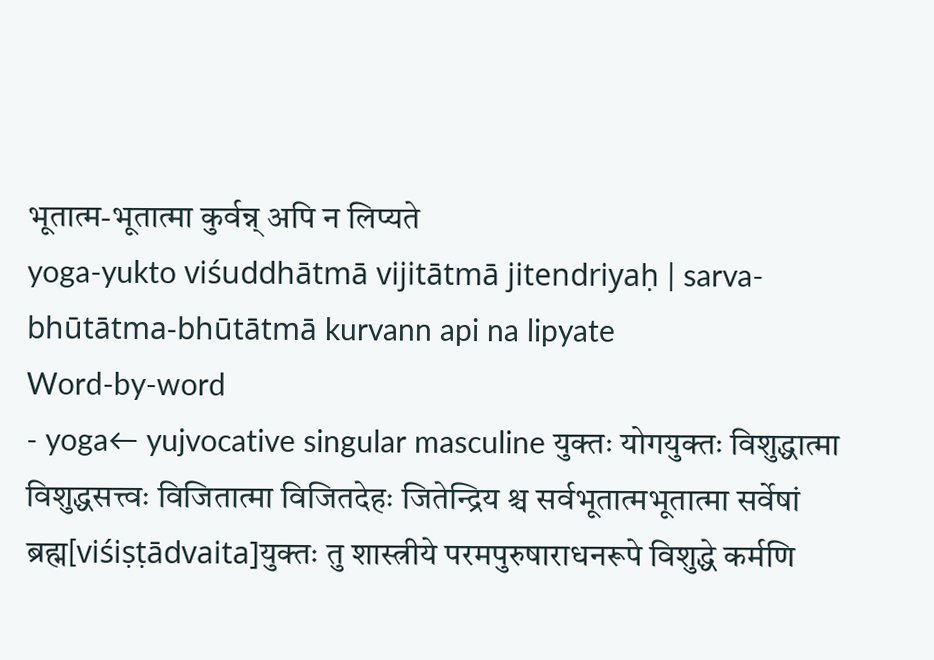भूतात्म-भूतात्मा कुर्वन्न् अपि न लिप्यते
yoga-yukto viśuddhātmā vijitātmā jitendriyaḥ | sarva-bhūtātma-bhūtātmā kurvann api na lipyate
Word-by-word
- yoga← yujvocative singular masculine युक्तः योगयुक्तः विशुद्धात्मा विशुद्धसत्त्वः विजितात्मा विजितदेहः जितेन्द्रिय श्च सर्वभूतात्मभूतात्मा सर्वेषां ब्रह्म[viśiṣṭādvaita]युक्तः तु शास्त्रीये परमपुरुषाराधनरूपे विशुद्धे कर्मणि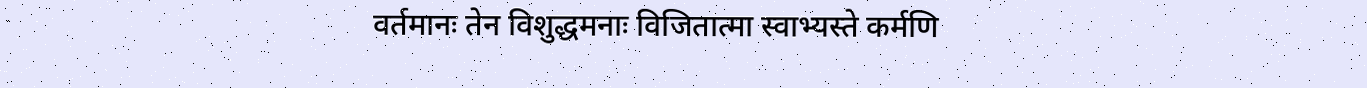वर्तमानः तेन विशुद्धमनाः विजितात्मा स्वाभ्यस्ते कर्मणि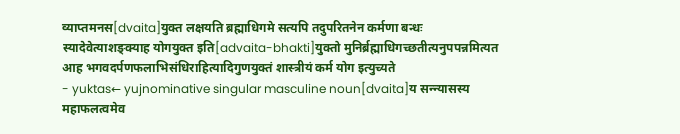व्याप्तमनस[dvaita]युक्त लक्षयति ब्रह्माधिगमे सत्यपि तदुपरितनेन कर्मणा बन्धः स्यादेवेत्याशङ्क्याह योगयुक्त इति[advaita-bhakti]युक्तो मुनिर्ब्रह्माधिगच्छतीत्यनुपपन्नमित्यत आह भगवदर्पणफलाभिसंधिराहित्यादिगुणयुक्तं शास्त्रीयं कर्म योग इत्युच्यते
- yuktas← yujnominative singular masculine noun[dvaita]य सन्न्यासस्य महाफलत्वमेव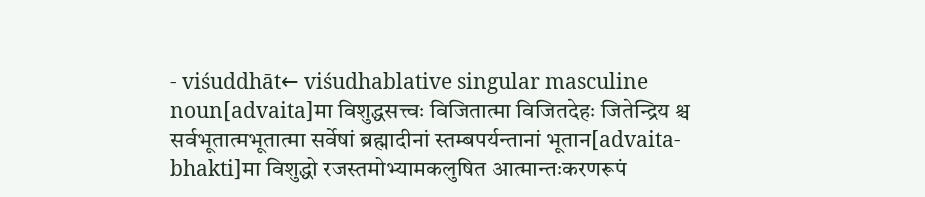- viśuddhāt← viśudhablative singular masculine noun[advaita]मा विशुद्धसत्त्वः विजितात्मा विजितदेहः जितेन्द्रिय श्च सर्वभूतात्मभूतात्मा सर्वेषां ब्रह्मादीनां स्तम्बपर्यन्तानां भूतान[advaita-bhakti]मा विशुद्धो रजस्तमोभ्यामकलुषित आत्मान्तःकरणरूपं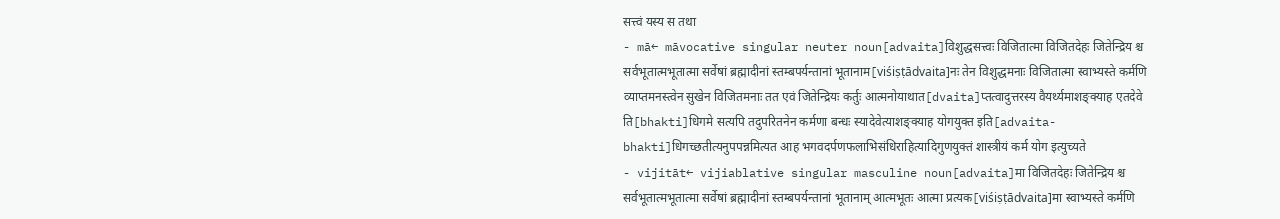सत्त्वं यस्य स तथा
- mā← māvocative singular neuter noun[advaita]विशुद्धसत्त्वः विजितात्मा विजितदेहः जितेन्द्रिय श्च सर्वभूतात्मभूतात्मा सर्वेषां ब्रह्मादीनां स्तम्बपर्यन्तानां भूतानाम[viśiṣṭādvaita]नः तेन विशुद्धमनाः विजितात्मा स्वाभ्यस्ते कर्मणि व्याप्तमनस्त्वेन सुखेन विजितमनाः तत एवं जितेन्द्रियः कर्तुः आत्मनोयाथात[dvaita]प्तत्वादुत्तरस्य वैयर्थ्यमाशङ्क्याह एतदेवे ति[bhakti]धिगमे सत्यपि तदुपरितनेन कर्मणा बन्धः स्यादेवेत्याशङ्क्याह योगयुक्त इति[advaita-bhakti]धिगच्छतीत्यनुपपन्नमित्यत आह भगवदर्पणफलाभिसंधिराहित्यादिगुणयुक्तं शास्त्रीयं कर्म योग इत्युच्यते
- vijitāt← vijiablative singular masculine noun[advaita]मा विजितदेहः जितेन्द्रिय श्च सर्वभूतात्मभूतात्मा सर्वेषां ब्रह्मादीनां स्तम्बपर्यन्तानां भूतानाम् आत्मभूतः आत्मा प्रत्यक[viśiṣṭādvaita]मा स्वाभ्यस्ते कर्मणि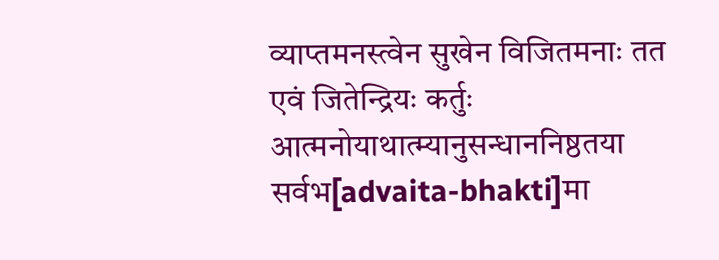व्याप्तमनस्त्वेन सुखेन विजितमनाः तत एवं जितेन्द्रियः कर्तुः आत्मनोयाथात्म्यानुसन्धाननिष्ठतया सर्वभ[advaita-bhakti]मा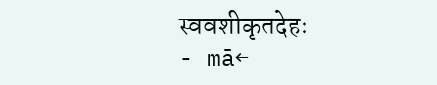स्ववशीकृतदेहः
- mā←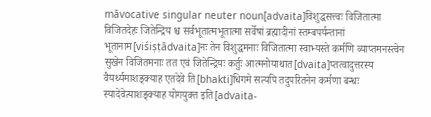māvocative singular neuter noun[advaita]विशुद्धसत्त्वः विजितात्मा विजितदेहः जितेन्द्रिय श्च सर्वभूतात्मभूतात्मा सर्वेषां ब्रह्मादीनां स्तम्बपर्यन्तानां भूतानाम[viśiṣṭādvaita]नः तेन विशुद्धमनाः विजितात्मा स्वाभ्यस्ते कर्मणि व्याप्तमनस्त्वेन सुखेन विजितमनाः तत एवं जितेन्द्रियः कर्तुः आत्मनोयाथात[dvaita]प्तत्वादुत्तरस्य वैयर्थ्यमाशङ्क्याह एतदेवे ति[bhakti]धिगमे सत्यपि तदुपरितनेन कर्मणा बन्धः स्यादेवेत्याशङ्क्याह योगयुक्त इति[advaita-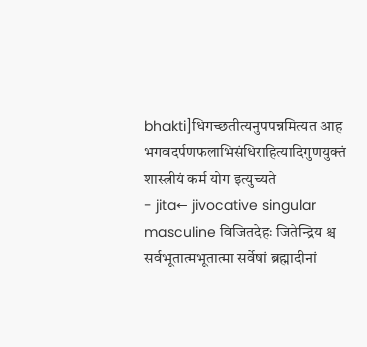bhakti]धिगच्छतीत्यनुपपन्नमित्यत आह भगवदर्पणफलाभिसंधिराहित्यादिगुणयुक्तं शास्त्रीयं कर्म योग इत्युच्यते
- jita← jivocative singular masculine विजितदेहः जितेन्द्रिय श्च सर्वभूतात्मभूतात्मा सर्वेषां ब्रह्मादीनां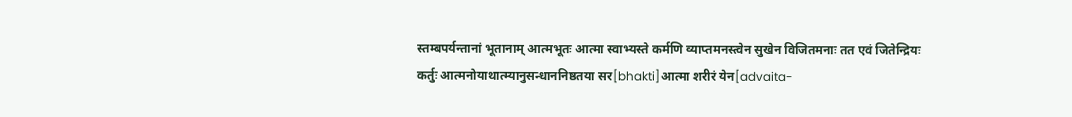स्तम्बपर्यन्तानां भूतानाम् आत्मभूतः आत्मा स्वाभ्यस्ते कर्मणि व्याप्तमनस्त्वेन सुखेन विजितमनाः तत एवं जितेन्द्रियः कर्तुः आत्मनोयाथात्म्यानुसन्धाननिष्ठतया सर[bhakti]आत्मा शरीरं येन[advaita-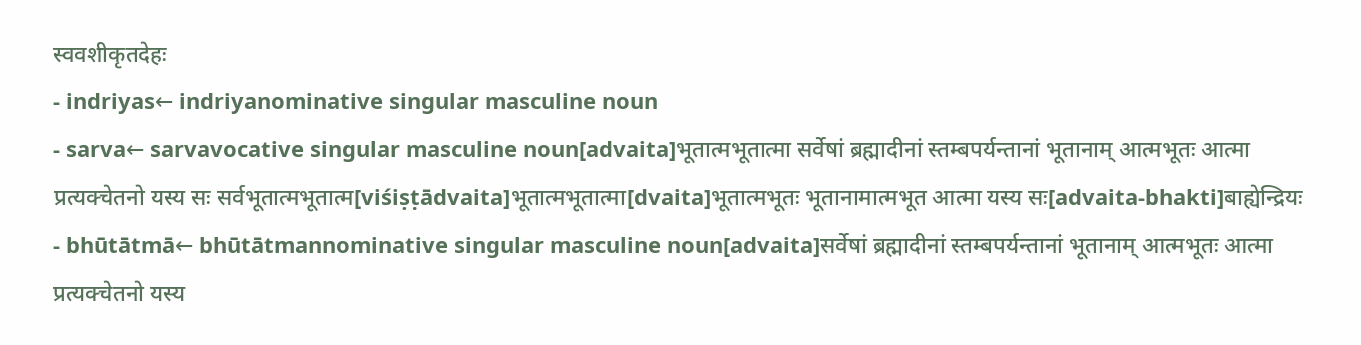स्ववशीकृतदेहः
- indriyas← indriyanominative singular masculine noun
- sarva← sarvavocative singular masculine noun[advaita]भूतात्मभूतात्मा सर्वेषां ब्रह्मादीनां स्तम्बपर्यन्तानां भूतानाम् आत्मभूतः आत्मा प्रत्यक्चेतनो यस्य सः सर्वभूतात्मभूतात्म[viśiṣṭādvaita]भूतात्मभूतात्मा[dvaita]भूतात्मभूतः भूतानामात्मभूत आत्मा यस्य सः[advaita-bhakti]बाह्येन्द्रियः
- bhūtātmā← bhūtātmannominative singular masculine noun[advaita]सर्वेषां ब्रह्मादीनां स्तम्बपर्यन्तानां भूतानाम् आत्मभूतः आत्मा प्रत्यक्चेतनो यस्य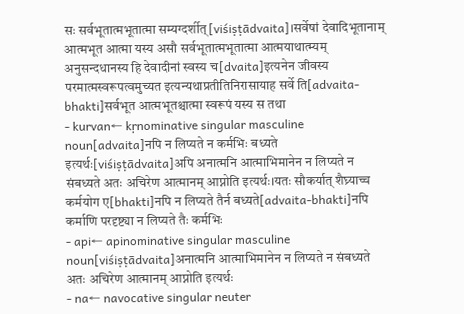सः सर्वभूतात्मभूतात्मा सम्यग्दर्शीत्[viśiṣṭādvaita]।सर्वेषां देवादिभूतानाम् आत्मभूत आत्मा यस्य असौ सर्वभूतात्मभूतात्मा आत्मयाथात्म्यम् अनुसन्दधानस्य हि देवादीनां स्वस्य च[dvaita]इत्यनेन जीवस्य परमात्मस्वरूपत्वमुच्यत इत्यन्यथाप्रतीतिनिरासायाह सर्वे ति[advaita-bhakti]सर्वभूत आत्मभूतश्चात्मा स्वरूपं यस्य स तथा
- kurvan← kṛnominative singular masculine noun[advaita]नपि न लिप्यते न कर्मभिः बध्यते इत्यर्थः[viśiṣṭādvaita]अपि अनात्मनि आत्माभिमानेन न लिप्यते न संबध्यते अतः अचिरेण आत्मानम् आप्नोति इत्यर्थः।यतः सौकर्यात् शैघ्र्याच्च कर्मयोग ए[bhakti]नपि न लिप्यते तैर्न बध्यते[advaita-bhakti]नपि कर्माणि परदृष्ट्या न लिप्यते तैः कर्मभिः
- api← apinominative singular masculine noun[viśiṣṭādvaita]अनात्मनि आत्माभिमानेन न लिप्यते न संबध्यते अतः अचिरेण आत्मानम् आप्नोति इत्यर्थः
- na← navocative singular neuter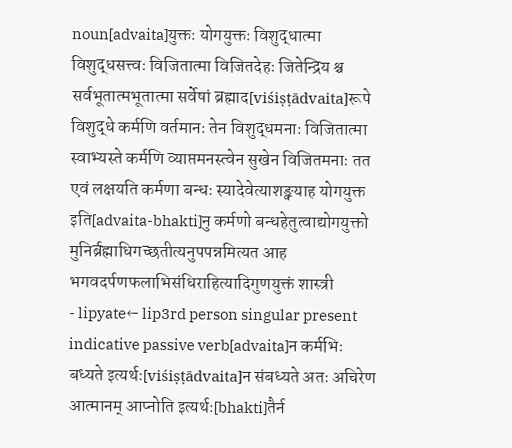noun[advaita]युक्तः योगयुक्तः विशुद्धात्मा विशुद्धसत्त्वः विजितात्मा विजितदेहः जितेन्द्रिय श्च सर्वभूतात्मभूतात्मा सर्वेषां ब्रह्माद[viśiṣṭādvaita]रूपे विशुद्धे कर्मणि वर्तमानः तेन विशुद्धमनाः विजितात्मा स्वाभ्यस्ते कर्मणि व्याप्तमनस्त्वेन सुखेन विजितमनाः तत एवं लक्षयति कर्मणा बन्धः स्यादेवेत्याशङ्क्याह योगयुक्त इति[advaita-bhakti]नु कर्मणो बन्धहेतुत्वाद्योगयुक्तो मुनिर्ब्रह्माधिगच्छतीत्यनुपपन्नमित्यत आह भगवदर्पणफलाभिसंधिराहित्यादिगुणयुक्तं शास्त्री
- lipyate← lip3rd person singular present indicative passive verb[advaita]न कर्मभिः बध्यते इत्यर्थः[viśiṣṭādvaita]न संबध्यते अतः अचिरेण आत्मानम् आप्नोति इत्यर्थः[bhakti]तैर्न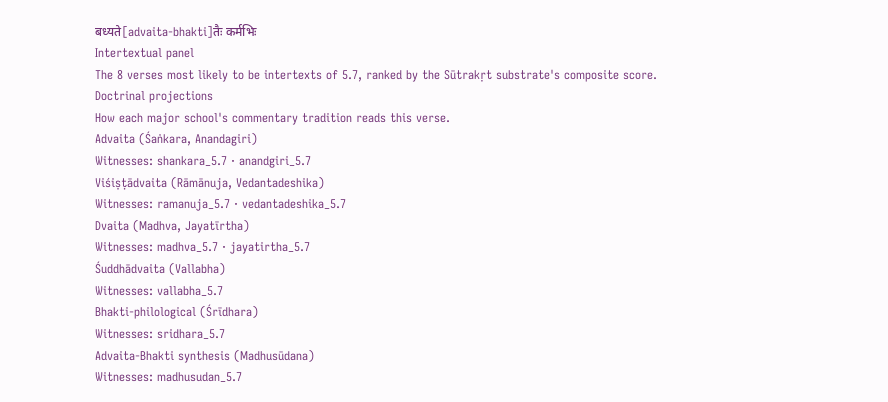बध्यते[advaita-bhakti]तैः कर्मभिः
Intertextual panel
The 8 verses most likely to be intertexts of 5.7, ranked by the Sūtrakṛt substrate's composite score.
Doctrinal projections
How each major school's commentary tradition reads this verse.
Advaita (Śaṅkara, Anandagiri)
Witnesses: shankara_5.7 · anandgiri_5.7
Viśiṣṭādvaita (Rāmānuja, Vedantadeshika)
Witnesses: ramanuja_5.7 · vedantadeshika_5.7
Dvaita (Madhva, Jayatīrtha)
Witnesses: madhva_5.7 · jayatirtha_5.7
Śuddhādvaita (Vallabha)
Witnesses: vallabha_5.7
Bhakti-philological (Śrīdhara)
Witnesses: sridhara_5.7
Advaita-Bhakti synthesis (Madhusūdana)
Witnesses: madhusudan_5.7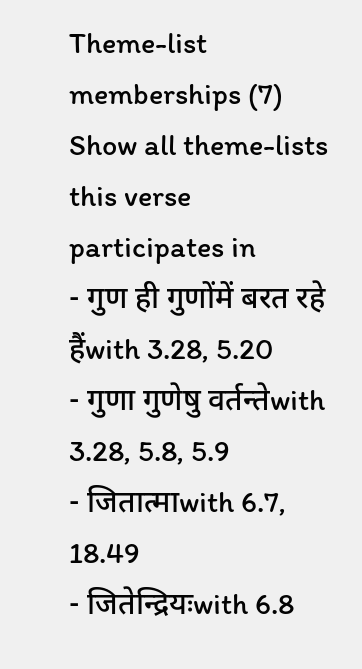Theme-list memberships (7)
Show all theme-lists this verse participates in
- गुण ही गुणोंमें बरत रहे हैंwith 3.28, 5.20
- गुणा गुणेषु वर्तन्तेwith 3.28, 5.8, 5.9
- जितात्माwith 6.7, 18.49
- जितेन्द्रियःwith 6.8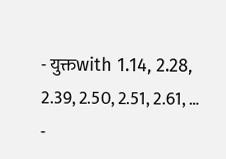- युक्तwith 1.14, 2.28, 2.39, 2.50, 2.51, 2.61, …
-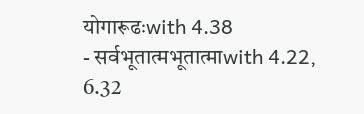योगारूढःwith 4.38
- सर्वभूतात्मभूतात्माwith 4.22, 6.32